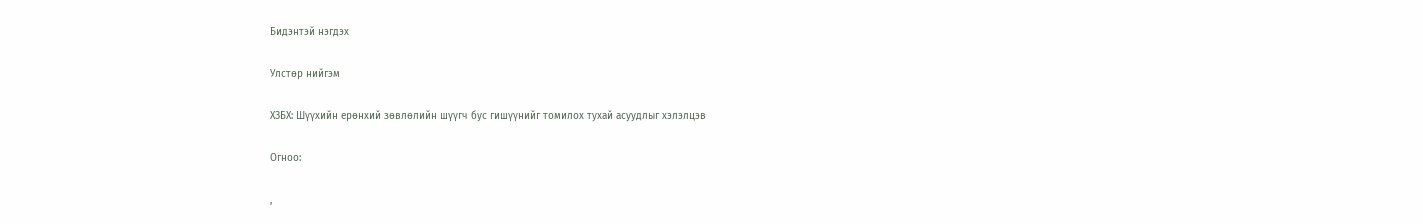Бидэнтэй нэгдэх

Улстөр нийгэм

ХЗБХ: Шүүхийн ерөнхий зөвлөлийн шүүгч бус гишүүнийг томилох тухай асуудлыг хэлэлцэв

Огноо:

,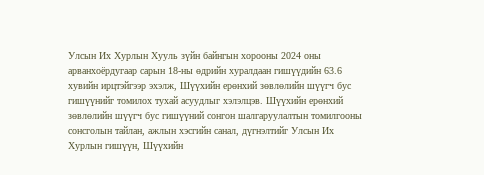Улсын Их Хурлын Хууль зүйн байнгын хорооны 2024 оны арванхоёрдугаар сарын 18-ны өдрийн хуралдаан гишүүдийн 63.6 хувийн ирцтэйгээр эхэлж, Шүүхийн ерөнхий зөвлөлийн шүүгч бус гишүүнийг томилох тухай асуудлыг хэлэлцэв. Шүүхийн ерөнхий зөвлөлийн шүүгч бус гишүүний сонгон шалгаруулалтын томилгооны сонсголын тайлан, ажлын хэсгийн санал, дүгнэлтийг Улсын Их Хурлын гишүүн, Шүүхийн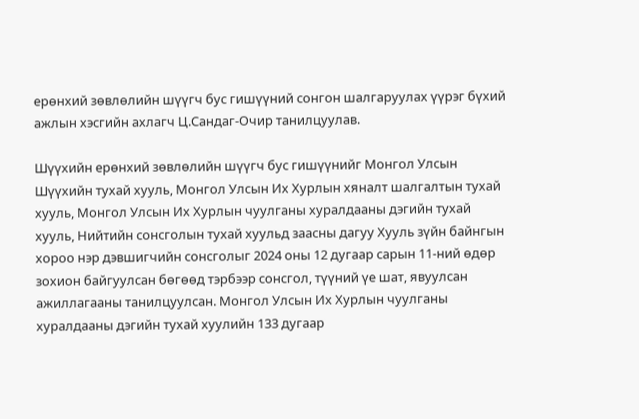ерөнхий зөвлөлийн шүүгч бус гишүүний сонгон шалгаруулах үүрэг бүхий ажлын хэсгийн ахлагч Ц.Сандаг-Очир танилцуулав.

Шүүхийн ерөнхий зөвлөлийн шүүгч бус гишүүнийг Монгол Улсын Шүүхийн тухай хууль, Монгол Улсын Их Хурлын хяналт шалгалтын тухай хууль, Монгол Улсын Их Хурлын чуулганы хуралдааны дэгийн тухай хууль, Нийтийн сонсголын тухай хуульд заасны дагуу Хууль зүйн байнгын хороо нэр дэвшигчийн сонсголыг 2024 оны 12 дугаар сарын 11-ний өдөр зохион байгуулсан бөгөөд тэрбээр сонсгол, түүний үе шат, явуулсан ажиллагааны танилцуулсан. Монгол Улсын Их Хурлын чуулганы хуралдааны дэгийн тухай хуулийн 133 дугаар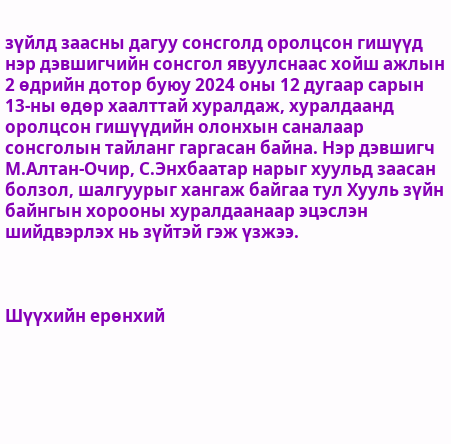зүйлд заасны дагуу сонсголд оролцсон гишүүд нэр дэвшигчийн сонсгол явуулснаас хойш ажлын 2 өдрийн дотор буюу 2024 оны 12 дугаар сарын 13-ны өдөр хаалттай хуралдаж, хуралдаанд оролцсон гишүүдийн олонхын саналаар сонсголын тайланг гаргасан байна. Нэр дэвшигч М.Алтан-Очир, С.Энхбаатар нарыг хуульд заасан болзол, шалгуурыг хангаж байгаа тул Хууль зүйн байнгын хорооны хуралдаанаар эцэслэн шийдвэрлэх нь зүйтэй гэж үзжээ.



Шүүхийн ерөнхий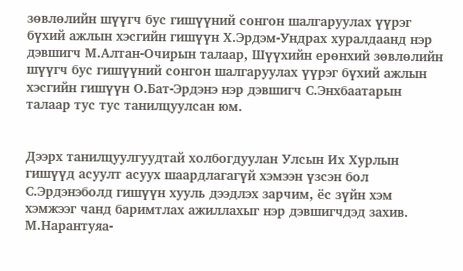зөвлөлийн шүүгч бус гишүүний сонгон шалгаруулах үүрэг бүхий ажлын хэсгийн гишүүн Х.Эрдэм-Ундрах хуралдаанд нэр дэвшигч М.Алтан-Очирын талаар, Шүүхийн ерөнхий зөвлөлийн шүүгч бус гишүүний сонгон шалгаруулах үүрэг бүхий ажлын хэсгийн гишүүн О.Бат-Эрдэнэ нэр дэвшигч С.Энхбаатарын талаар тус тус танилцуулсан юм.


Дээрх танилцуулгуудтай холбогдуулан Улсын Их Хурлын гишүүд асуулт асуух шаардлагагүй хэмээн үзсэн бол С.Эрдэнэболд гишүүн хууль дээдлэх зарчим, ёс зүйн хэм хэмжээг чанд баримтлах ажиллахыг нэр дэвшигчдэд захив. М.Нарантуяа-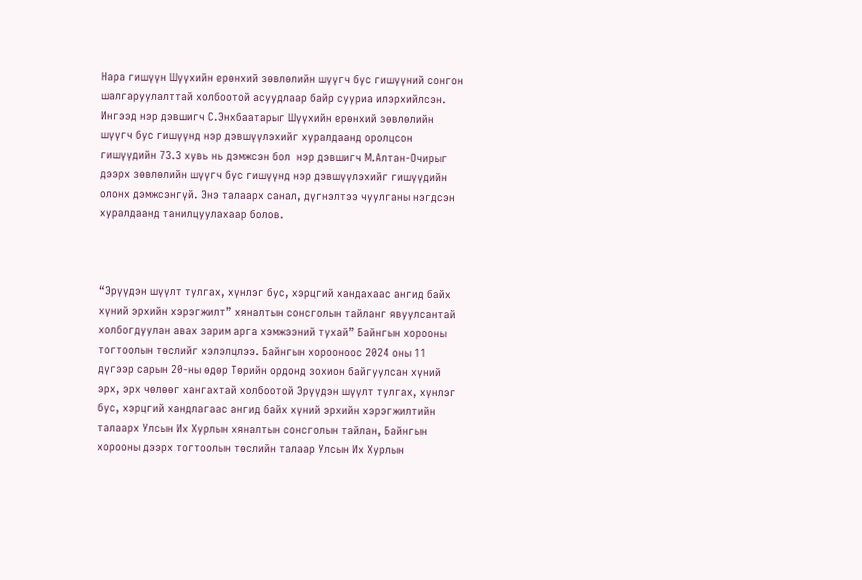Нара гишүүн Шүүхийн ерөнхий зөвлөлийн шүүгч бус гишүүний сонгон шалгаруулалттай холбоотой асуудлаар байр сууриа илэрхийлсэн. Ингээд нэр дэвшигч С.Энхбаатарыг Шүүхийн ерөнхий зөвлөлийн шүүгч бус гишүүнд нэр дэвшүүлэхийг хуралдаанд оролцсон гишүүдийн 73.3 хувь нь дэмжсэн бол  нэр дэвшигч М.Алтан-Очирыг дээрх зөвлөлийн шүүгч бус гишүүнд нэр дэвшүүлэхийг гишүүдийн олонх дэмжсэнгүй. Энэ талаарх санал, дүгнэлтээ чуулганы нэгдсэн хуралдаанд танилцуулахаар болов.



“Эрүүдэн шүүлт тулгах, хүнлэг бус, хэрцгий хандахаас ангид байх хүний эрхийн хэрэгжилт” хяналтын сонсголын тайланг явуулсантай холбогдуулан авах зарим арга хэмжээний тухай” Байнгын хорооны тогтоолын төслийг хэлэлцлээ. Байнгын хорооноос 2024 оны 11 дүгээр сарын 20-ны өдөр Төрийн ордонд зохион байгуулсан хүний эрх, эрх чөлөөг хангахтай холбоотой Эрүүдэн шүүлт тулгах, хүнлэг бус, хэрцгий хандлагаас ангид байх хүний эрхийн хэрэгжилтийн талаарх Улсын Их Хурлын хяналтын сонсголын тайлан, Байнгын хорооны дээрх тогтоолын төслийн талаар Улсын Их Хурлын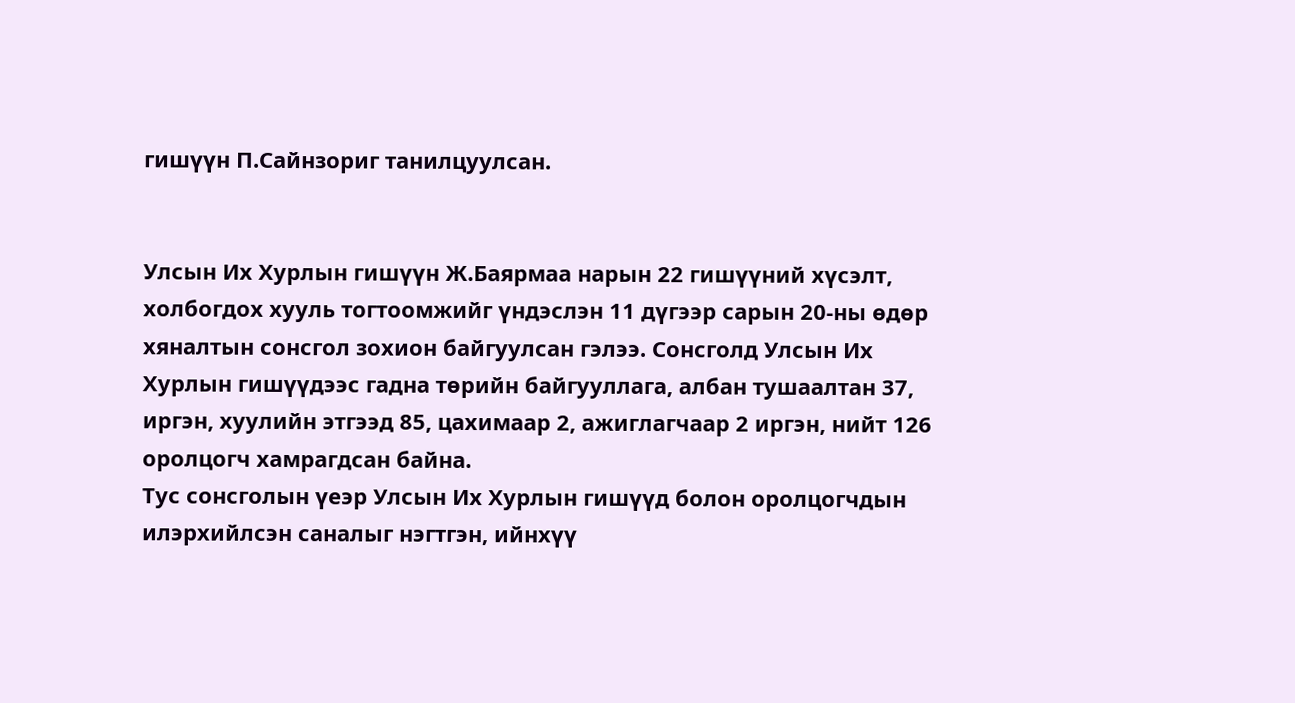гишүүн П.Сайнзориг танилцуулсан.


Улсын Их Хурлын гишүүн Ж.Баярмаа нарын 22 гишүүний хүсэлт, холбогдох хууль тогтоомжийг үндэслэн 11 дүгээр сарын 20-ны өдөр хяналтын сонсгол зохион байгуулсан гэлээ. Сонсголд Улсын Их Хурлын гишүүдээс гадна төрийн байгууллага, албан тушаалтан 37, иргэн, хуулийн этгээд 85, цахимаар 2, ажиглагчаар 2 иргэн, нийт 126 оролцогч хамрагдсан байна.
Тус сонсголын үеэр Улсын Их Хурлын гишүүд болон оролцогчдын илэрхийлсэн саналыг нэгтгэн, ийнхүү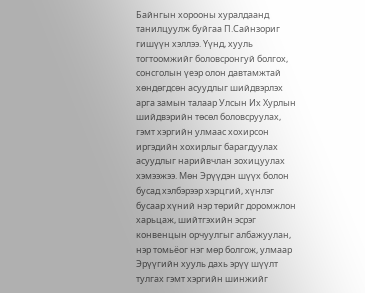Байнгын хорооны хуралдаанд танилцуулж буйгаа П.Сайнзориг гишүүн хэллээ. Үүнд, хууль тогтоомжийг боловсронгуй болгох, сонсголын үеэр олон давтамжтай хөндөгдсөн асуудлыг шийдвэрлэх арга замын талаар Улсын Их Хурлын шийдвэрийн төсөл боловсруулах, гэмт хэргийн улмаас хохирсон иргэдийн хохирлыг барагдуулах асуудлыг нарийвчлан зохицуулах хэмээжээ. Мөн Эрүүдэн шүүх болон бусад хэлбэрээр хэрцгий, хүнлэг бусаар хүний нэр төрийг доромжлон харьцаж, шийтгэхийн эсрэг конвенцын орчуулгыг албажуулан, нэр томьёог нэг мөр болгож, улмаар Эрүүгийн хууль дахь эрүү шүүлт тулгах гэмт хэргийн шинжийг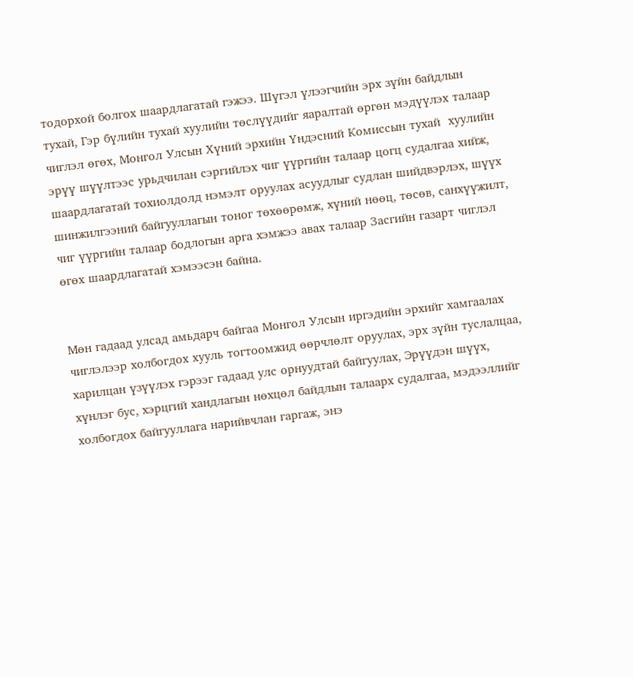тодорхой болгох шаардлагатай гэжээ. Шүгэл үлээгчийн эрх зүйн байдлын тухай, Гэр бүлийн тухай хуулийн төслүүдийг яаралтай өргөн мэдүүлэх талаар чиглэл өгөх, Монгол Улсын Хүний эрхийн Үндэсний Комиссын тухай  хуулийн эрүү шүүлтээс урьдчилан сэргийлэх чиг үүргийн талаар цогц судалгаа хийж, шаардлагатай тохиолдолд нэмэлт оруулах асуудлыг судлан шийдвэрлэх, шүүх шинжилгээний байгууллагын тоног төхөөрөмж, хүний нөөц, төсөв, санхүүжилт, чиг үүргийн талаар бодлогын арга хэмжээ авах талаар Засгийн газарт чиглэл өгөх шаардлагатай хэмээсэн байна.


Мөн гадаад улсад амьдарч байгаа Монгол Улсын иргэдийн эрхийг хамгаалах чиглэлээр холбогдох хууль тогтоомжид өөрчлөлт оруулах, эрх зүйн туслалцаа, харилцан үзүүлэх гэрээг гадаад улс орнуудтай байгуулах, Эрүүдэн шүүх, хүнлэг бус, хэрцгий хандлагын нөхцөл байдлын талаарх судалгаа, мэдээллийг холбогдох байгууллага нарийвчлан гаргаж, энэ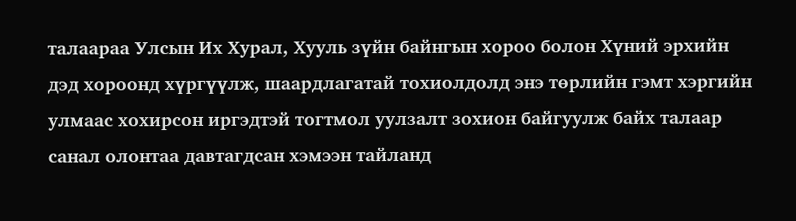талаараа Улсын Их Хурал, Хууль зүйн байнгын хороо болон Хүний эрхийн дэд хороонд хүргүүлж, шаардлагатай тохиолдолд энэ төрлийн гэмт хэргийн улмаас хохирсон иргэдтэй тогтмол уулзалт зохион байгуулж байх талаар санал олонтаа давтагдсан хэмээн тайланд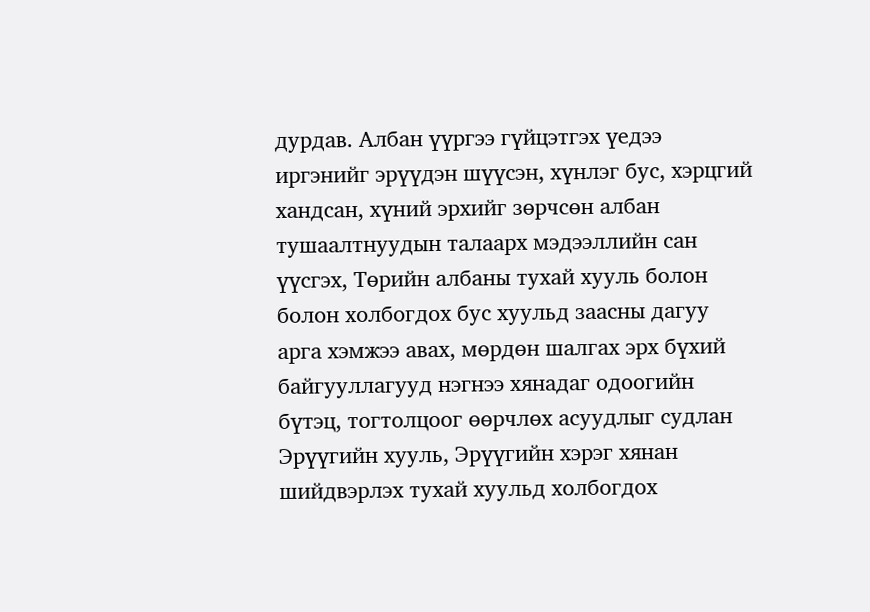дурдав. Албан үүргээ гүйцэтгэх үедээ иргэнийг эрүүдэн шүүсэн, хүнлэг бус, хэрцгий хандсан, хүний эрхийг зөрчсөн албан тушаалтнуудын талаарх мэдээллийн сан үүсгэх, Төрийн албаны тухай хууль болон болон холбогдох бус хуульд заасны дагуу арга хэмжээ авах, мөрдөн шалгах эрх бүхий байгууллагууд нэгнээ хянадаг одоогийн бүтэц, тогтолцоог өөрчлөх асуудлыг судлан Эрүүгийн хууль, Эрүүгийн хэрэг хянан шийдвэрлэх тухай хуульд холбогдох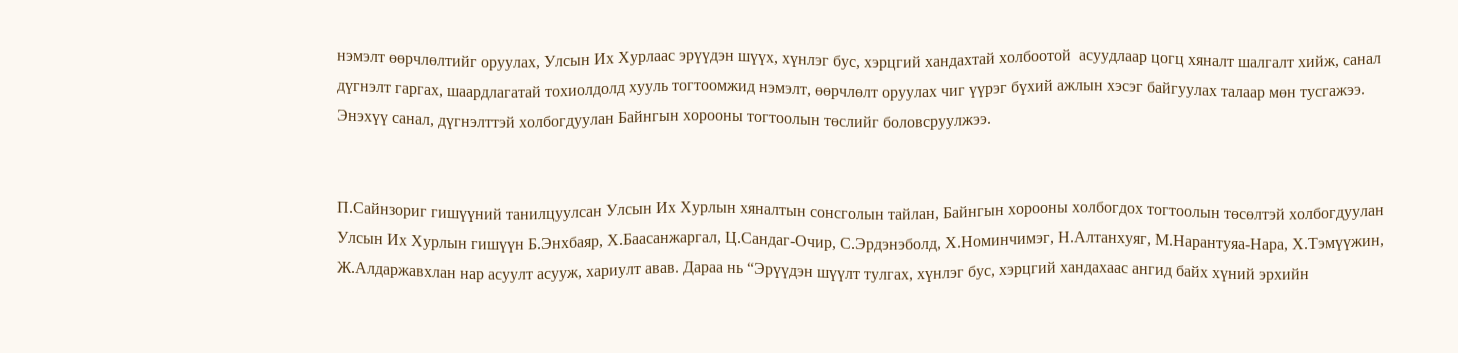нэмэлт өөрчлөлтийг оруулах, Улсын Их Хурлаас эрүүдэн шүүх, хүнлэг бус, хэрцгий хандахтай холбоотой  асуудлаар цогц хяналт шалгалт хийж, санал дүгнэлт гаргах, шаардлагатай тохиолдолд хууль тогтоомжид нэмэлт, өөрчлөлт оруулах чиг үүрэг бүхий ажлын хэсэг байгуулах талаар мөн тусгажээ. Энэхүү санал, дүгнэлттэй холбогдуулан Байнгын хорооны тогтоолын төслийг боловсруулжээ.


П.Сайнзориг гишүүний танилцуулсан Улсын Их Хурлын хяналтын сонсголын тайлан, Байнгын хорооны холбогдох тогтоолын төсөлтэй холбогдуулан Улсын Их Хурлын гишүүн Б.Энхбаяр, Х.Баасанжаргал, Ц.Сандаг-Очир, С.Эрдэнэболд, Х.Номинчимэг, Н.Алтанхуяг, М.Нарантуяа-Нара, Х.Тэмүүжин, Ж.Алдаржавхлан нар асуулт асууж, хариулт авав. Дараа нь “Эрүүдэн шүүлт тулгах, хүнлэг бус, хэрцгий хандахаас ангид байх хүний эрхийн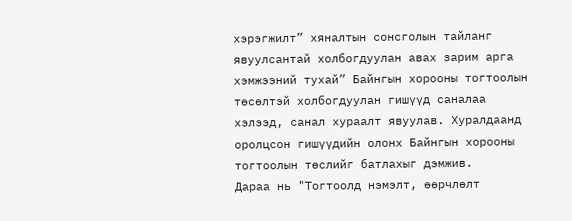хэрэгжилт” хяналтын сонсголын тайланг явуулсантай холбогдуулан авах зарим арга хэмжээний тухай” Байнгын хорооны тогтоолын төсөлтэй холбогдуулан гишүүд саналаа хэлээд, санал хураалт явуулав. Хуралдаанд оролцсон гишүүдийн олонх Байнгын хорооны тогтоолын төслийг батлахыг дэмжив.
Дараа нь "Тогтоолд нэмэлт, өөрчлөлт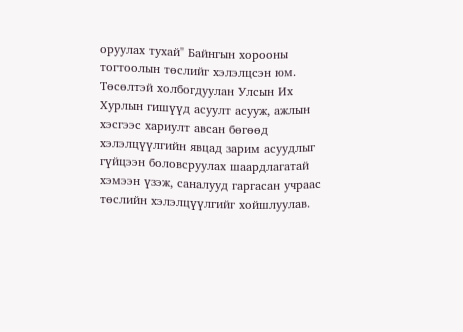оруулах тухай" Байнгын хорооны тогтоолын төслийг хэлэлцсэн юм. Төсөлтэй холбогдуулан Улсын Их Хурлын гишүүд асуулт асууж, ажлын хэсгээс хариулт авсан бөгөөд хэлэлцүүлгийн явцад зарим асуудлыг гүйцээн боловсруулах шаардлагатай хэмээн үзэж, саналууд гаргасан учраас төслийн хэлэлцүүлгийг хойшлуулав.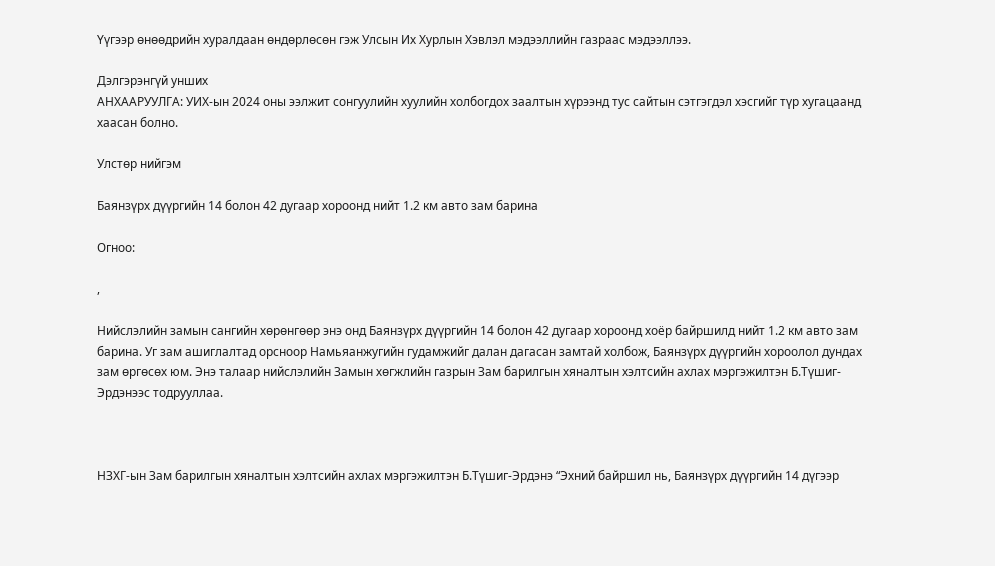Үүгээр өнөөдрийн хуралдаан өндөрлөсөн гэж Улсын Их Хурлын Хэвлэл мэдээллийн газраас мэдээллээ.

Дэлгэрэнгүй унших
АНХААРУУЛГА: УИХ-ын 2024 оны ээлжит сонгуулийн хуулийн холбогдох заалтын хүрээнд тус сайтын сэтгэгдэл хэсгийг түр хугацаанд хаасан болно.

Улстөр нийгэм

Баянзүрх дүүргийн 14 болон 42 дугаар хороонд нийт 1.2 км авто зам барина

Огноо:

,

Нийслэлийн замын сангийн хөрөнгөөр энэ онд Баянзүрх дүүргийн 14 болон 42 дугаар хороонд хоёр байршилд нийт 1.2 км авто зам барина. Уг зам ашиглалтад орсноор Намьяанжугийн гудамжийг далан дагасан замтай холбож, Баянзүрх дүүргийн хороолол дундах зам өргөсөх юм. Энэ талаар нийслэлийн Замын хөгжлийн газрын Зам барилгын хяналтын хэлтсийн ахлах мэргэжилтэн Б.Түшиг-Эрдэнээс тодрууллаа.



НЗХГ-ын Зам барилгын хяналтын хэлтсийн ахлах мэргэжилтэн Б.Түшиг-Эрдэнэ “Эхний байршил нь, Баянзүрх дүүргийн 14 дүгээр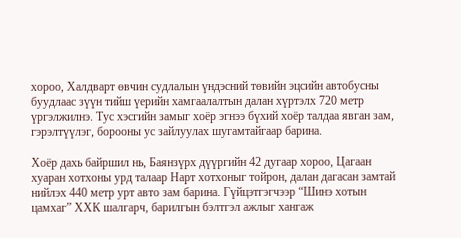хороо, Халдварт өвчин судлалын үндэсний төвийн эцсийн автобусны буудлаас зүүн тийш үерийн хамгаалалтын далан хүртэлх 720 метр үргэлжилнэ. Тус хэсгийн замыг хоёр эгнээ бүхий хоёр талдаа явган зам, гэрэлтүүлэг, борооны ус зайлуулах шугамтайгаар барина.

Хоёр дахь байршил нь, Баянзүрх дүүргийн 42 дугаар хороо, Цагаан хуаран хотхоны урд талаар Нарт хотхоныг тойрон, далан дагасан замтай нийлэх 440 метр урт авто зам барина. Гүйцэтгэгчээр “Шинэ хотын цамхаг” ХХК шалгарч, барилгын бэлтгэл ажлыг хангаж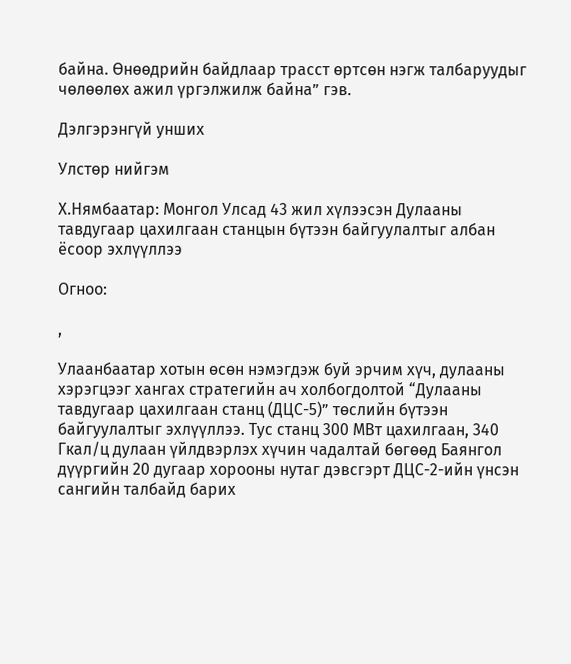байна. Өнөөдрийн байдлаар трасст өртсөн нэгж талбаруудыг чөлөөлөх ажил үргэлжилж байна” гэв.

Дэлгэрэнгүй унших

Улстөр нийгэм

Х.Нямбаатар: Монгол Улсад 43 жил хүлээсэн Дулааны тавдугаар цахилгаан станцын бүтээн байгуулалтыг албан ёсоор эхлүүллээ

Огноо:

,

Улаанбаатар хотын өсөн нэмэгдэж буй эрчим хүч, дулааны хэрэгцээг хангах стратегийн ач холбогдолтой “Дулааны тавдугаар цахилгаан станц (ДЦС-5)” төслийн бүтээн байгуулалтыг эхлүүллээ. Тус станц 300 МВт цахилгаан, 340 Гкал/ц дулаан үйлдвэрлэх хүчин чадалтай бөгөөд Баянгол дүүргийн 20 дугаар хорооны нутаг дэвсгэрт ДЦС-2-ийн үнсэн сангийн талбайд барих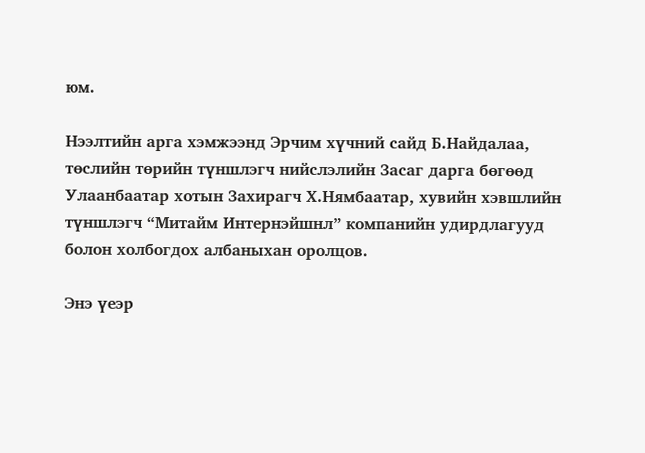юм.

Нээлтийн арга хэмжээнд Эрчим хүчний сайд Б.Найдалаа, төслийн төрийн түншлэгч нийслэлийн Засаг дарга бөгөөд Улаанбаатар хотын Захирагч Х.Нямбаатар, хувийн хэвшлийн түншлэгч “Митайм Интернэйшнл” компанийн удирдлагууд болон холбогдох албаныхан оролцов.

Энэ үеэр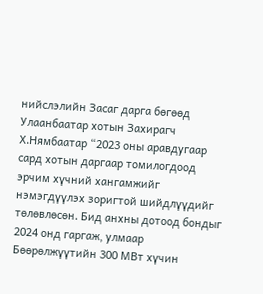нийслэлийн Засаг дарга бөгөөд Улаанбаатар хотын Захирагч Х.Нямбаатар “2023 оны аравдугаар сард хотын даргаар томилогдоод эрчим хүчний хангамжийг нэмэгдүүлэх зоригтой шийдлүүдийг төлөвлөсөн. Бид анхны дотоод бондыг 2024 онд гаргаж, улмаар Бөөрөлжүүтийн 300 МВт хүчин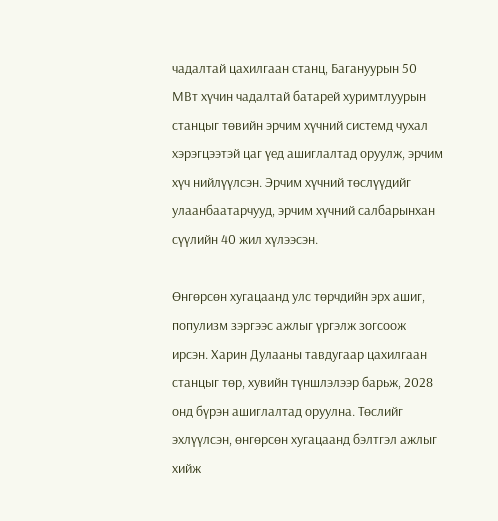чадалтай цахилгаан станц, Багануурын 50 МВт хүчин чадалтай батарей хуримтлуурын станцыг төвийн эрчим хүчний системд чухал хэрэгцээтэй цаг үед ашиглалтад оруулж, эрчим хүч нийлүүлсэн. Эрчим хүчний төслүүдийг улаанбаатарчууд, эрчим хүчний салбарынхан сүүлийн 40 жил хүлээсэн.

Өнгөрсөн хугацаанд улс төрчдийн эрх ашиг, популизм зэргээс ажлыг үргэлж зогсоож ирсэн. Харин Дулааны тавдугаар цахилгаан станцыг төр, хувийн түншлэлээр барьж, 2028 онд бүрэн ашиглалтад оруулна. Төслийг эхлүүлсэн, өнгөрсөн хугацаанд бэлтгэл ажлыг хийж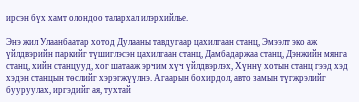ирсэн бүх хамт олондоо талархал илэрхийлье.

Энэ жил Улаанбаатар хотод Дулааны тавдугаар цахилгаан станц, Эмээлт эко аж үйлдвэрийн паркийг түшиглэсэн цахилгаан станц, Дамбадаржаа станц, Дэнжийн мянга станц, хийн станцууд, хог шатааж эрчим хүч үйлдвэрлэх, Хүннү хотын станц гээд хэд хэдэн станцын төслийг хэрэгжүүлнэ. Агаарын бохирдол, авто замын түгжрэлийг бууруулах, иргэдийг ая, тухтай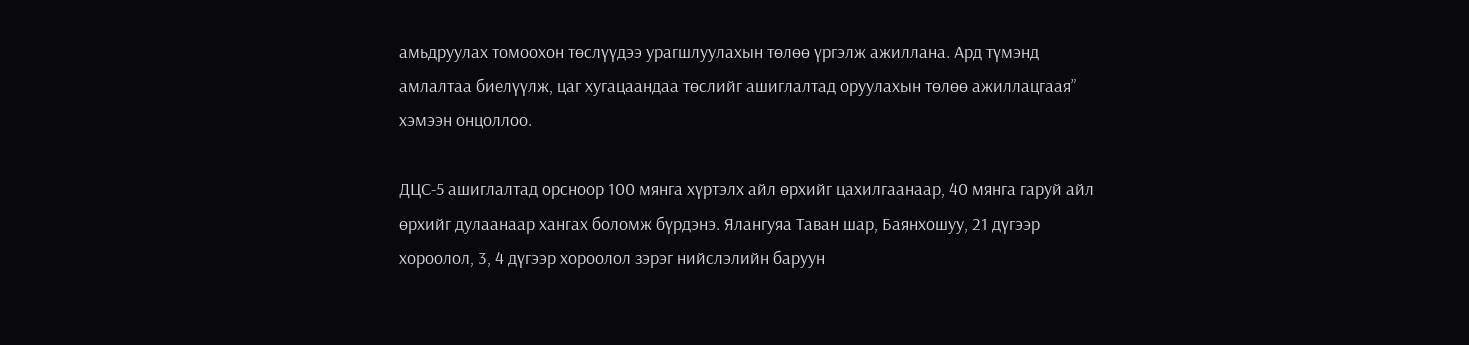амьдруулах томоохон төслүүдээ урагшлуулахын төлөө үргэлж ажиллана. Ард түмэнд амлалтаа биелүүлж, цаг хугацаандаа төслийг ашиглалтад оруулахын төлөө ажиллацгаая” хэмээн онцоллоо.

ДЦС-5 ашиглалтад орсноор 100 мянга хүртэлх айл өрхийг цахилгаанаар, 40 мянга гаруй айл өрхийг дулаанаар хангах боломж бүрдэнэ. Ялангуяа Таван шар, Баянхошуу, 21 дүгээр хороолол, 3, 4 дүгээр хороолол зэрэг нийслэлийн баруун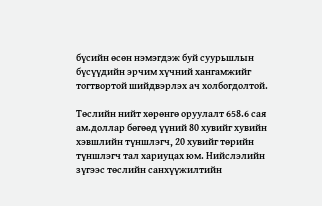бүсийн өсөн нэмэгдэж буй суурьшлын бүсүүдийн эрчим хүчний хангамжийг тогтвортой шийдвэрлэх ач холбогдолтой.

Төслийн нийт хөрөнгө оруулалт 658.6 сая ам.доллар бөгөөд үүний 80 хувийг хувийн хэвшлийн түншлэгч, 20 хувийг төрийн түншлэгч тал хариуцах юм. Нийслэлийн зүгээс төслийн санхүүжилтийн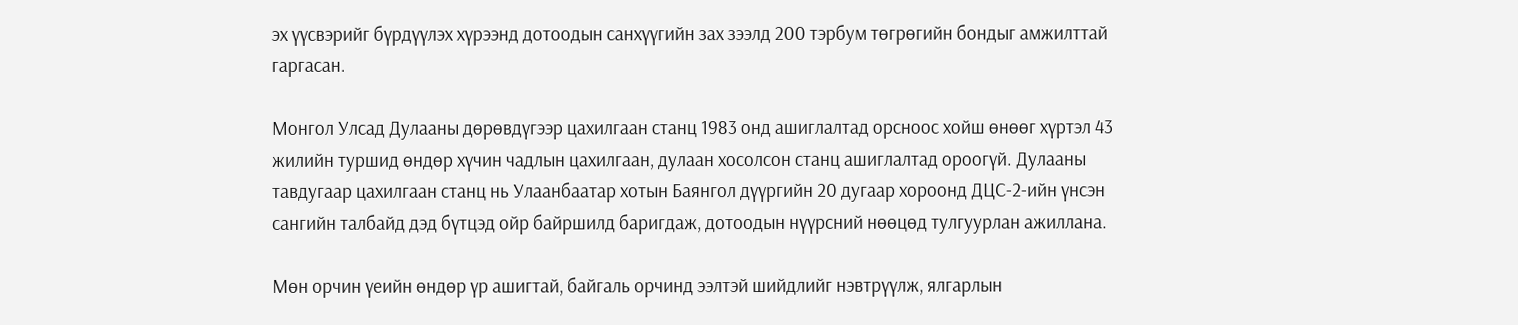эх үүсвэрийг бүрдүүлэх хүрээнд дотоодын санхүүгийн зах зээлд 200 тэрбум төгрөгийн бондыг амжилттай гаргасан.

Монгол Улсад Дулааны дөрөвдүгээр цахилгаан станц 1983 онд ашиглалтад орсноос хойш өнөөг хүртэл 43 жилийн туршид өндөр хүчин чадлын цахилгаан, дулаан хосолсон станц ашиглалтад ороогүй. Дулааны тавдугаар цахилгаан станц нь Улаанбаатар хотын Баянгол дүүргийн 20 дугаар хороонд ДЦС-2-ийн үнсэн сангийн талбайд дэд бүтцэд ойр байршилд баригдаж, дотоодын нүүрсний нөөцөд тулгуурлан ажиллана.

Мөн орчин үеийн өндөр үр ашигтай, байгаль орчинд ээлтэй шийдлийг нэвтрүүлж, ялгарлын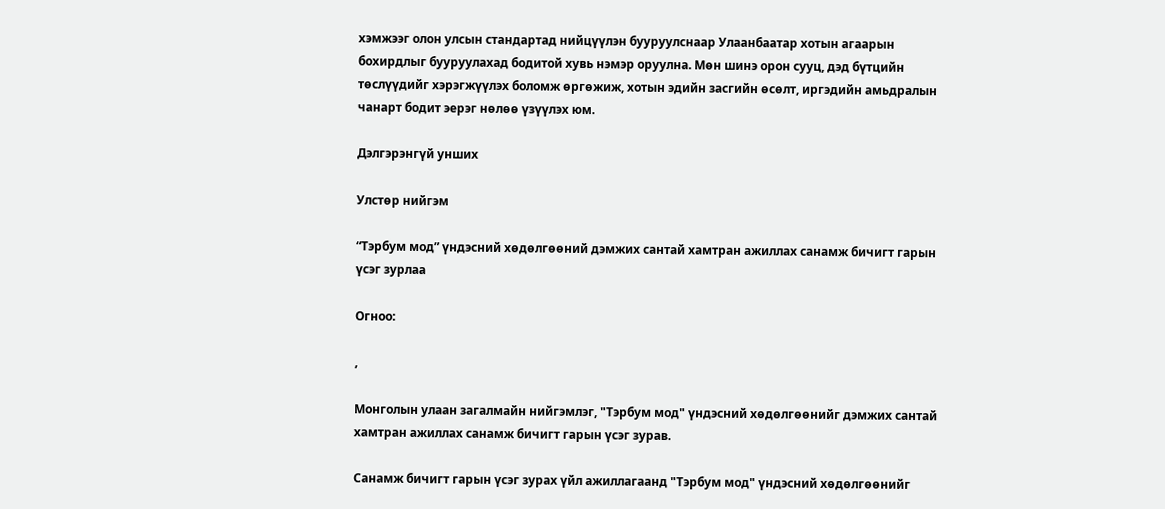хэмжээг олон улсын стандартад нийцүүлэн бууруулснаар Улаанбаатар хотын агаарын бохирдлыг бууруулахад бодитой хувь нэмэр оруулна. Мөн шинэ орон сууц, дэд бүтцийн төслүүдийг хэрэгжүүлэх боломж өргөжиж, хотын эдийн засгийн өсөлт, иргэдийн амьдралын чанарт бодит эерэг нөлөө үзүүлэх юм.

Дэлгэрэнгүй унших

Улстөр нийгэм

“Тэрбум мод” үндэсний хөдөлгөөний дэмжих сантай хамтран ажиллах санамж бичигт гарын үсэг зурлаа

Огноо:

,

Монголын улаан загалмайн нийгэмлэг, "Тэрбум мод" үндэсний хөдөлгөөнийг дэмжих сантай хамтран ажиллах санамж бичигт гарын үсэг зурав.

Санамж бичигт гарын үсэг зурах үйл ажиллагаанд "Тэрбум мод" үндэсний хөдөлгөөнийг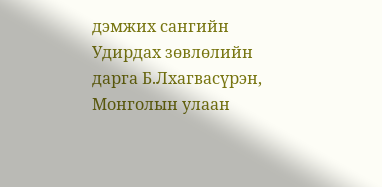дэмжих сангийн Удирдах зөвлөлийн дарга Б.Лхагвасүрэн, Монголын улаан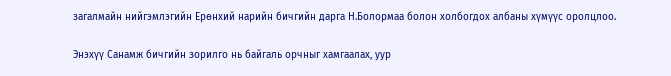загалмайн нийгэмлэгийн Ерөнхий нарийн бичгийн дарга Н.Болормаа болон холбогдох албаны хүмүүс оролцлоо.

Энэхүү Санамж бичгийн зорилго нь байгаль орчныг хамгаалах, уур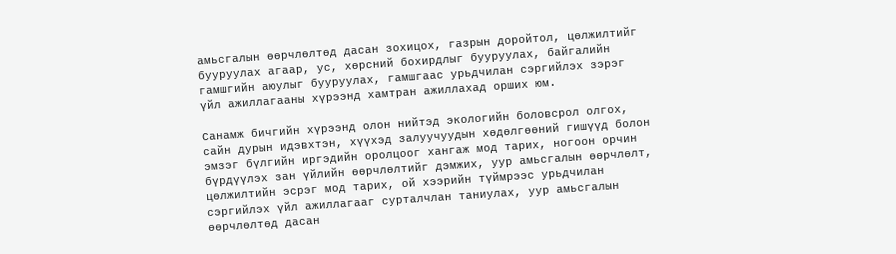амьсгалын өөрчлөлтөд дасан зохицох, газрын доройтол, цөлжилтийг бууруулах агаар, ус, хөрсний бохирдлыг бууруулах, байгалийн гамшгийн аюулыг бууруулах, гамшгаас урьдчилан сэргийлэх зэрэг үйл ажиллагааны хүрээнд хамтран ажиллахад орших юм.

Санамж бичгийн хүрээнд олон нийтэд экологийн боловсрол олгох, сайн дурын идэвхтэн, хүүхэд залуучуудын хөдөлгөөний гишүүд болон эмзэг бүлгийн иргэдийн оролцоог хангаж мод тарих, ногоон орчин бүрдүүлэх зан үйлийн өөрчлөлтийг дэмжих, уур амьсгалын өөрчлөлт, цөлжилтийн эсрэг мод тарих, ой хээрийн түймрээс урьдчилан сэргийлэх үйл ажиллагааг сурталчлан таниулах, уур амьсгалын өөрчлөлтөд дасан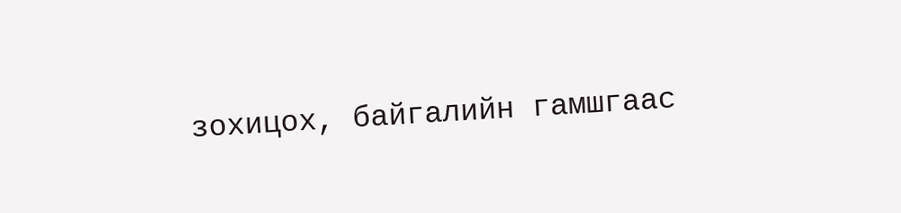зохицох, байгалийн гамшгаас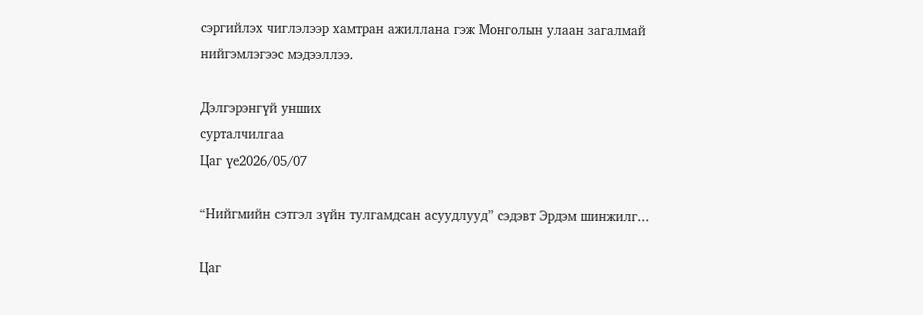сэргийлэх чиглэлээр хамтран ажиллана гэж Монголын улаан загалмай нийгэмлэгээс мэдээллээ.

Дэлгэрэнгүй унших
сурталчилгаа
Цаг үе2026/05/07

“Нийгмийн сэтгэл зүйн тулгамдсан асуудлууд” сэдэвт Эрдэм шинжилг...

Цаг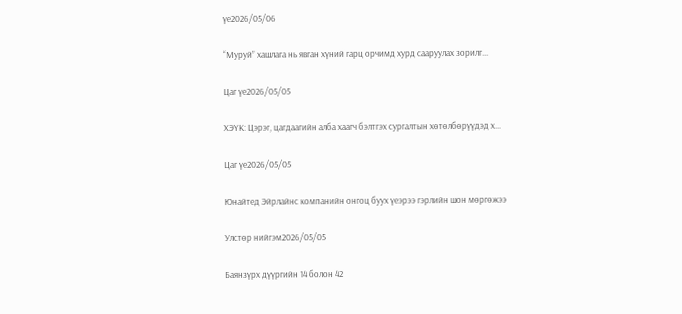үе2026/05/06

“Муруй” хашлага нь явган хүний гарц орчимд хурд сааруулах зорилг...

Цаг үе2026/05/05

ХЭҮК: Цэрэг, цагдаагийн алба хаагч бэлтгэх сургалтын хөтөлбөрүүдэд х...

Цаг үе2026/05/05

Юнайтед Эйрлайнс компанийн онгоц буух үеэрээ гэрлийн шон мөргөжээ

Улстөр нийгэм2026/05/05

Баянзүрх дүүргийн 14 болон 42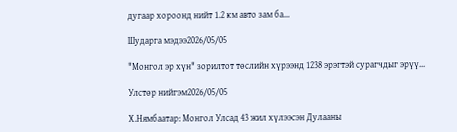дугаар хороонд нийт 1.2 км авто зам ба...

Шударга мэдээ2026/05/05

"Монгол эр хүн" зорилтот төслийн хүрээнд 1238 эрэгтэй сурагчдыг эрүү...

Улстөр нийгэм2026/05/05

Х.Нямбаатар: Монгол Улсад 43 жил хүлээсэн Дулааны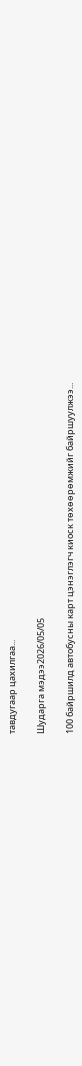тавдугаар цахилгаа...

Шударга мэдээ2026/05/05

100 байршилд автобусны карт цэнэглэгч киоск төхөөрөмжийг байршуулжээ...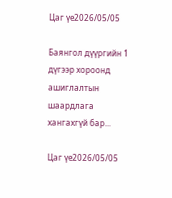Цаг үе2026/05/05

Баянгол дүүргийн 1 дүгээр хороонд ашиглалтын шаардлага хангахгүй бар...

Цаг үе2026/05/05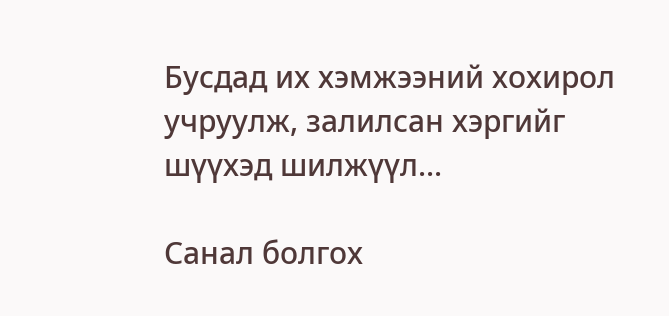Бусдад их хэмжээний хохирол учруулж, залилсан хэргийг шүүхэд шилжүүл...

Санал болгох